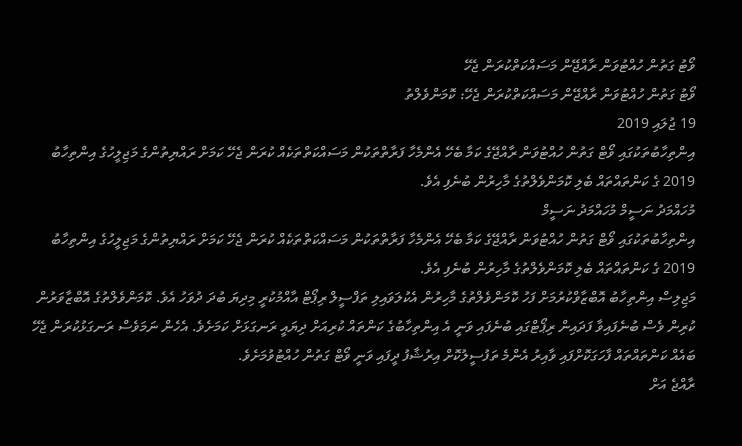ވޯޓު ގަތުން ހުއްޓުވަން ރާއްޖޭން މަސައްކަތްކުރަން ޖެހޭ
ވޯޓު ގަތުން ހުއްޓުވަން ރާއްޖޭން މަސައްކަތްކުރަން ޖެހޭ: ކޮމަންވެލްތު
19 ޖުލައި 2019
އިންތިހާބުތަކުގައި ވޯޓް ގަތުން ހުއްޓުވަން ރާއްޖޭގެ ކަމާ ބެހޭ އެންމެހާ ފަރާތްތަކުން މަސައްކަތްތަކެއް ކުރަން ޖެހޭ ކަމަށް ރައްޔިތުންގެ މަޖިލީހުގެ އިންތިހާބު 2019 ގެ ކަންތައްތައް ބެލި ކޮމަންވެލްތުގެ މާހިރުން ބުނެފި އެވެ.
މުހައްމަދު ނަސީމް މުހައްމަދު ނަސީމް
އިންތިހާބުތަކުގައި ވޯޓް ގަތުން ހުއްޓުވަން ރާއްޖޭގެ ކަމާ ބެހޭ އެންމެހާ ފަރާތްތަކުން މަސައްކަތްތަކެއް ކުރަން ޖެހޭ ކަމަށް ރައްޔިތުންގެ މަޖިލީހުގެ އިންތިހާބު 2019 ގެ ކަންތައްތައް ބެލި ކޮމަންވެލްތުގެ މާހިރުން ބުނެފި އެވެ.
މަޖިލިސް އިންތިހާބު އޮބްޒާވްކުރުމަށް ފަހު ކޮމަންވެލްތުގެ މާހިރުން އެކުލަވައިލި ތަފްސީލް ރިޕޯޓް އާއްމުކުރީ މިދިޔަ ބުދަ ދުވަހު އެވެ. ކޮމަންވެލްތުގެ އޮބްޒާވަރުން ކުރިން ވެސް ބުނެފައިވާ ފަދައިން ރިޕޯޓްގައި ބުނެފައި ވަނީ އެ އިންތިހާބުގެ ކަންތައް ކުރިއަށް ދިޔައީ ރަނގަޅަށް ކަމަށެވެ. އެހެން ނަމަވެސް ރަނގަޅުކުރަން ޖެހޭ ބައެއް ކަންތައްތައް ފާހަގަކޮށްފައި ވާއިރު އެންމެ ތަފުސީލުކޮށް އިރުޝާފު ދީފައި ވަނީ ވޯޓް ގަތުން ހުއްޓުވުމަށެވެ.
ރާއްޖެ އަށް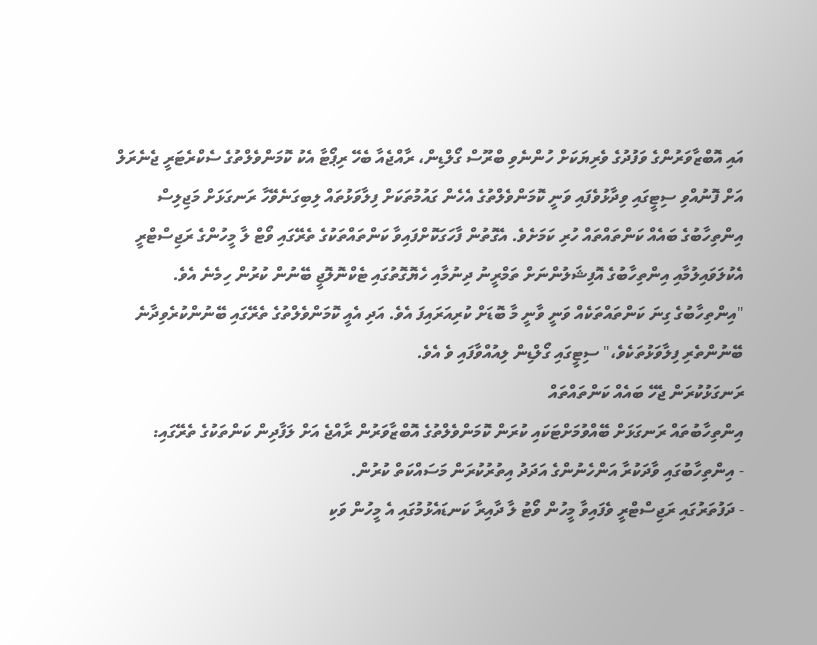އައި އޮބްޒާވަރުންގެ ވަފުދުގެ ވެރިޔަކަށް ހުންނެވި ބްރޫސް ގޯލްޑިން، ރާއްޖެއާ ބެހޭ ރިޕޯޓާ އެކު ކޮމަންވެލްތުގެ ސެކްރެޓަރީ ޖެނެރަލް އަށް ފޮނުއްވި ސިޓީގައި ވިދާޅުވެފައި ވަނީ ކޮމަންވެލްތުގެ އެހެން ގައުމުތަކަށް ފިލާވަޅުތައް ލިބިގަނެވޭހާ ރަނގަޅަށް މަޖިލިސް އިންތިހާބުގެ ބައެއް ކަންތައްތައް ހުރި ކަމަށެވެ. އެގޮތުން ފާހަގަކޮށްފައިވާ ކަންތައްތަކުގެ ތެރޭގައި ވޯޓް ލާ މީހުންގެ ރަޖިސްޓްރީ އެކުލަވައިލުމާއި އިންތިހާބުގެ އޮފިޝަލުންނަށް ތަމްރީނު ދިނުމާއި ހެޔޮގޮތުގައި ޓެކްނޮލޮޖީ ބޭނުން ކުރުން ހިމެނެ އެވެ.
"އިންތިހާބުގެ ގިނަ ކަންތައްތަކެއް ވަނީ ވާނީ މާ ބޮޑަށް ކުރިއަރައިފަ އެވެ. އަދި އެއީ ކޮމަންވެލްތުގެ ތެރޭގައި ބޭނުންކުރެވިދާނެ ބޭނުންތެރި ފިލާވަޅުތަކެވެ،" ސިޓީގައި ގޯލްޑިން ލިއުއްވާފައި ވެ އެވެ.
ރަނގަޅުކުރަން ޖެހޭ ބައެއް ކަންތައްތައް
އިންތިހާބުތައް ރަނގަޅަށް ބޭއްވުމަށްޓަކައި ކުރަން ކޮމަންވެލްތުގެ އޮބްޒާވަރުން ރާއްޖެ އަށް ލަފާދިން ކަންތަކުގެ ތެރޭގައި:
- އިންތިހާބުގައި ވާދަކުރާ އަންހެނުންގެ އަދަދު އިތުރުކުރަން މަސައްކަތް ކުރުން.
- ދަފުތަރުގައި ރަޖިސްޓްރީ ވެފައިވާ މީހުން ވޯޓު ލާ ދާއިރާ ކަނޑައެޅުމުގައި އެ މީހުން ވަކި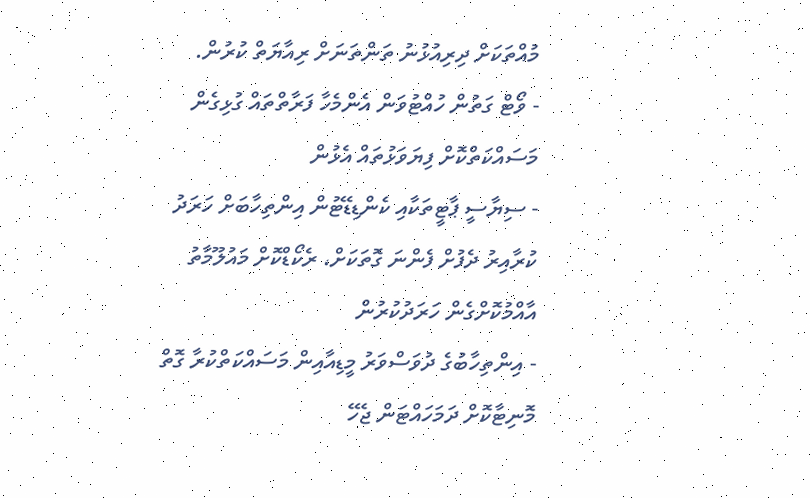މުއްތަކަށް ދިރިއުޅުނު ތަންތަނަށް ރިއާޔަތް ކުރުން.
- ވޯޓް ގަތުން ހުއްޓުވަން އެންމެހާ ފަރާތްތައް ގުޅިގެން މަސައްކަތްކޮށް ފިޔަވަޅުތައް އެޅުން
- ސިޔާސީ ޕާޓީތަކާއި ކެންޑިޑޭޓުން އިންތިހާބަށް ހަރަދު ކުރާއިރު ދެފުށް ފެންނަ ގޮތަކަށް، ރެކޯޑްކޮށް މައުލޫމާތު އާއްމުކޮށްގެން ހަރަދުކުރުން
- އިންތިހާބުގެ ދުވަސްވަރު މީޑިއާއިން މަސައްކަތްކުރާ ގޮތް މޮނިޓާކޮށް ދަމަހައްޓަން ޖެހޭ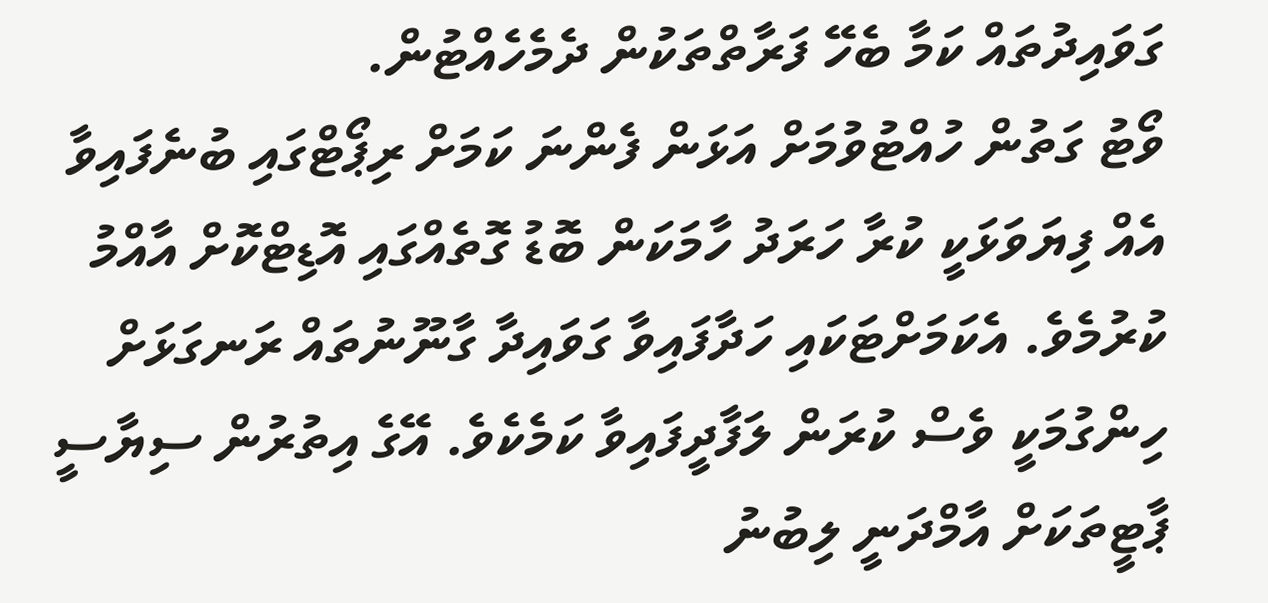ގަވައިދުތައް ކަމާ ބެހޭ ފަރާތްތަކުން ދެމެހެއްޓުން.
ވޯޓު ގަތުން ހުއްޓުވުމަށް އަޅަން ފެންނަ ކަމަށް ރިޕޯޓްގައި ބުނެފައިވާ އެއް ފިޔަވަޅަކީ ކުރާ ހަރަދު ހާމަކަން ބޮޑު ގޮތެއްގައި އޮޑިޓްކޮށް އާއްމު ކުރުމެވެ. އެކަމަށްޓަކައި ހަދާފައިވާ ގަވައިދާ ގާނޫނުތައް ރަނގަޅަށް ހިންގުމަކީ ވެސް ކުރަން ލަފާދީފައިވާ ކަމެކެވެ. އޭގެ އިތުރުން ސިޔާސީ ޕާޓީތަކަށް އާމްދަނީ ލިބުނު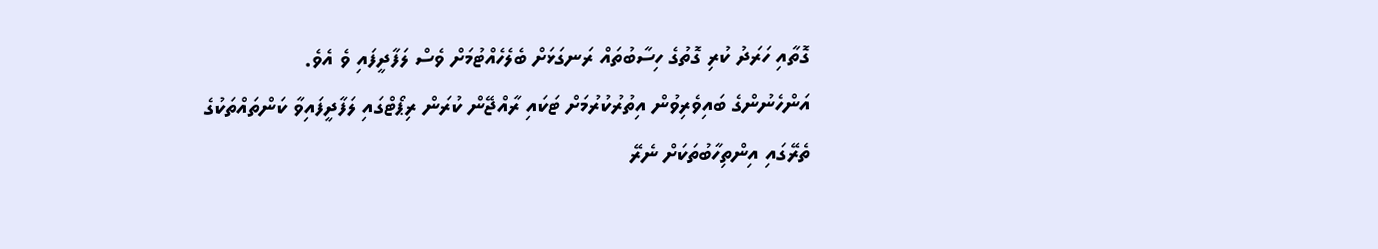ގޮތާއި ހަރަދު ކުރި ގޮތުގެ ހިސާބުތައް ރަނގަޅަށް ބެލެހެއްޓުމަށް ވެސް ލަފާދީފައި ވެ އެވެ.
އަންހެނުންގެ ބައިވެރިވުން އިތުރުކުރުމަށް ޓަކައި ރާއްޖޭން ކުރަން ރިޕޯޓްގައި ލަފާދީފައިވާ ކަންތައްތަކުގެ ތެރޭގައި އިންތިހާބުތަކަށް ނެރޭ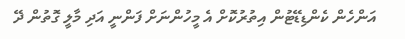އަންހެން ކެންޑިޑޭޓުން އިތުރުކޮށް އެ މީހުންނަށް ފަންނީ އަދި މާލީ ގޮތުން ދޭ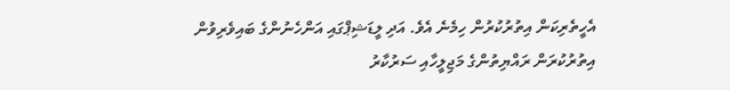އެހީތެރިކަން އިތުރުކުރުން ހިމެނެ އެވެ. އަދި ލީޑަޝިޕްގައި އަންހެނުންގެ ބައިވެރިވުން އިތުރުކުރަން ރައްޔިތުންގެ މަޖިލީހާއި ސަރުކާރު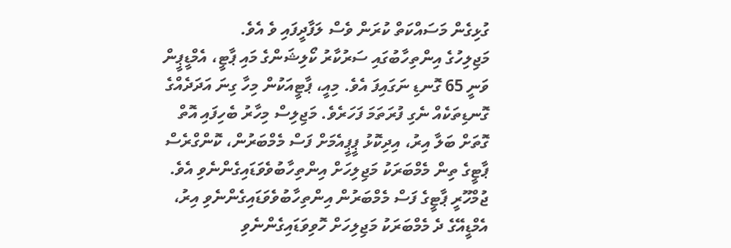ގުޅިގެން މަސައްކަތް ކުރަން ވެސް ލަފާދީފައި ވެ އެވެ.
މަޖިލިހުގެ އިންތިހާބުގައި ސަރުކާރު ކޯލިޝަންގެ މައި ޕާޓީ، އެމްޑީޕީން ވަނީ 65 ގޮނޑި ނަގައިފަ އެވެ. މިއީ، ޕާޓީއަކުން މިހާ ގިނަ އަދަދެއްގެ ގޮނޑިތަކެއް ނެގި ފުރަތަމަ ފަހަރެވެ. މަޖިލިސް މިހާރު ބެހިފައި އޮތް ގޮތަށް ބަލާ އިރު، އިދިކޮޅު ޕީޕީއެމަށް ފަސް މެމްބަރުން، ކޮންގްރެސް ޕާޓީގެ ތިން މެމްބަރަކު މަޖިލިހަށް އިންތިހާބުވެވަޑައިގެންނެވި އެވެ. ޖުމްހޫރީ ޕާޓީގެ ފަސް މެމްބަރުން އިންތިހާބުވެވަޑައިގެންނެވި އިރު، އެމްޑީއޭގެ ދެ މެމްބަރަކު މަޖިލިހަށް ހޮވިވަޑައިގެންނެވި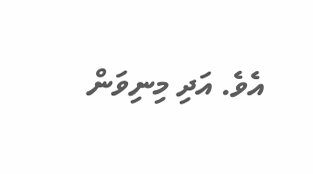އެވެ. އަދި މިނިވަން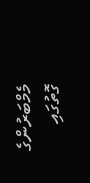މެމްބަރުންގެ ގޮތުގައި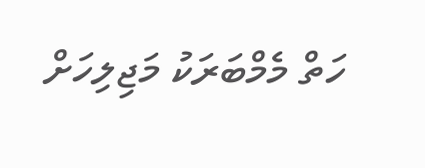ހަތް މެމްބަރަކު މަޖިލިހަށް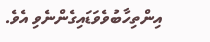އިންތިހާބުވެވަޑައިގެންނެވި އެވެ.